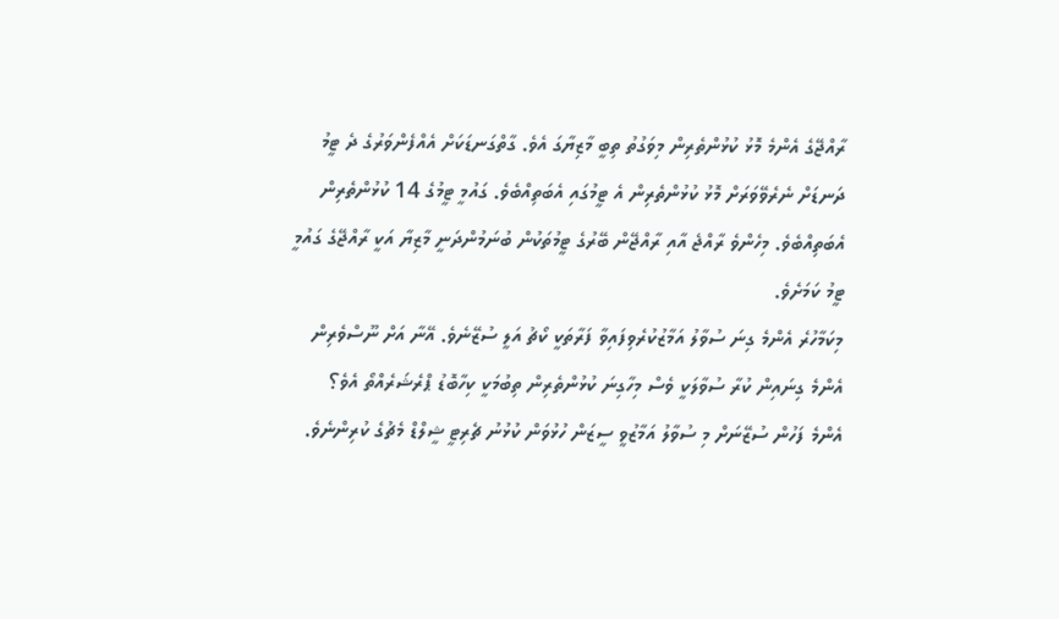ރާއްޖޭގެ އެންމެ މޮޅު ކުޅުންތެރިން މިވަގުތު ތިބީ މާޒިޔާގަ އެވެ. ގާތްގަނޑަކަށް އެއްފެންވަރުގެ ދެ ޓީމު ދަނޑަށް ނެރެވޭވަރަށް މޮޅު ކުޅުންތެރިން އެ ޓީމުގައި އެބަތިއްބެވެ. ގައުމީ ޓީމުގެ 14 ކުޅުންތެރިން އެބަތިއްބެވެ. މިހެންވެ ރާއްޖެ އާއި ރާއްޖޭން ބޭރުގެ ޓީމުތަކުން ބުނަމުންދަނީ މާޒިޔާ އަކީ ރާއްޖޭގެ ގައުމީ ޓީމު ކަމަށެވެ.
މިކަމާހުރެ އެންމެ ގިނަ ސުވާލު އަމާޒުކުރެވިފައިވާ ފަރާތަކީ ކޯޗު އަލީ ސުޒޭނެވެ. އޭނާ އަށް ނޫސްވެރިން އެންމެ ގިނައިން ކުރާ ސުވާލަކީ ވެސް މިހާގިނަ ކުޅުންތެރިން ތިބުމަކީ ކިހާބޮޑު ޕްރެޝަރެއްތޯ އެވެ؟ އެންމެ ފަހުން ސުޒޭނަށް މި ސުވާލު އަމާޒުވީ ސީޒަން ހުޅުވަން ކުޅުނު ޗެރިޓީ ޝީލްޑް މެޗުގެ ކުރިންނެވެ.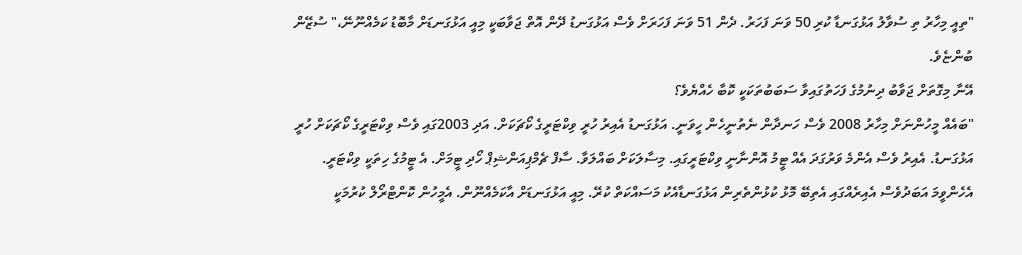"ތިއީ މިހާރު ތި ސުވާލު އަޅުގަނޑާ ކުރި 50 ވަނަ ފަހަރު. ދެން 51 ވަނަ ފަހަރަށް ވެސް އަޅުގަނޑު ދޭން އޮތް ޖަވާބަކީ މިއީ އަޅުގަނޑަށް މާބޮޑު ކަމެއްނޫނޭ،" ސުޒޭން ބުންޏެވެ.
އޭނާ މިގޮތަށް ޖަވާބު ދިނުމުގެ ފަހަތުގައިވާ ސަބަބުތަކަކީ ކޮބާ ހެއްޔެވެ؟
"ބައެއް މީހުންނަށް މިހާރު 2008 ވެސް ހަނދާން ނެތުނީހެން ހީވަނީ. އަޅުގަނޑު އެއިރު ހުރީ ވިކްޓަރީގެ ކޯޗަކަށް. އަދި 2003ގައި ވެސް ވިކްޓަރީގެ ކޯޗަކަށް ހުރީ އަޅުގަނޑު. އެއިރު ވެސް އެންމެ ވަރުގަދަ އެއް ޓީމު އޮންނާނީ ވިކްޓަރީގައި. މިސާލަކަށް ބައްލަވާ. ސާފް ޗެމްޕިއަންޝިޕް ހޯދި ޓީމަށް. އެ ޓީމުގެ ހިތަކީ ވިކްޓަރީ. އެހެންވީމަ އަބަދުވެސް އެއިރެއްގައި އެތިބޭ މޮޅު ކުޅުންތެރިން އަޅުގަނޑާއެކު މަސައްކަތް ކުރޭ. މިއީ އަޅުގަނޑަށް އާކަމެއްނޫން. އެމީހުން ކޮންޓްރޯލް ކުރުމަކީ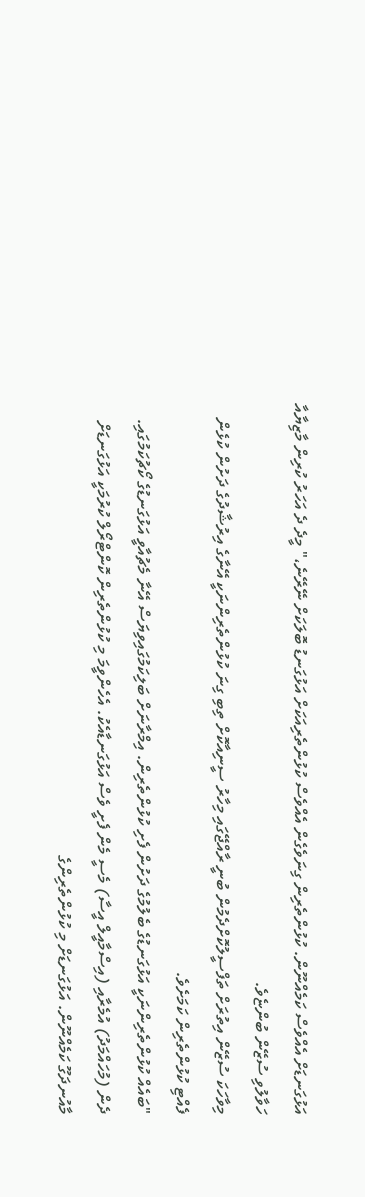އަޅުގަނޑަށް އެއްވެސް ކަމެއްނޫން. ކުޅުންތެރިން ގިނަވެގެން އެއްވެސް ކުޅުންތެރިއަކަށް އަޅުގަނޑު ބޮލަކަށް ނޭރޭނެ،" މީދެ ދެ އަހަރު ކުރިން މާޒިޔާއާ ހަވާލުވި ސުޒޭން ބުންޏެވެ.
މިވާހަކަ ސުޒޭން އިތުރަށް ތަފްސީލުކޮށްދެމުން ބުނީ ރާއްޖޭގައި މިހާރު ސީނިއާކޮށް ތިބި ގިނަ ކުޅުންތެރިންނަކީ އޭނާގެ އިރުޝާދުގެ ދަށުން ކުޅެން ފެއްޓި ކުޅުންތެރިން ކަމަށެވެ.
"ބައެއް ކުޅުންތެރިންނަކީ އަޅުގަނޑުގެ ބެލުމުގެ ދަށުން ފެށި ކުޅުންތެރިން. އިމްރާނަށް ބަލިކަމުގައިވިޔަސް އޭނާ މެޗުއާވީ އަޅުގަނޑުގެ ކޯޗުކަމުގައި. ދެން (މުހައްމަދު) އުމެރާއި (އިސްމާއީލް އީސާ) މެސީ މެން ފެށީ ވެސް އަޅުގަނޑާއެކު. އެހެންވީމަ މި ކުޅުންތެރިން ކޮންޓްރޯލް ކުރުމަކީ އަޅުގަނޑަށް މާއުނދަގޫ ކަމެއްނޫން. އަޅުގަނޑަށް މި ކުޅުންތެރިންގެ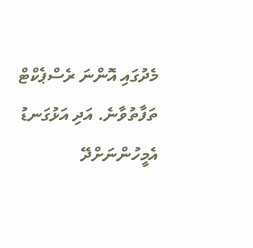މެދުގައި އޮންނަ ރެސްޕެކްޓް ތަފާތުވާނެ. އަދި އަޅުގަނޑު އެމީހުންނަށްދޭ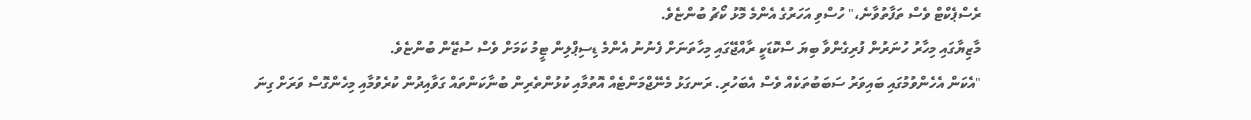ރެސްޕެކްޓް ވެސް ތަފާތުވާނެ،" ހުސްވި އަހަރުގެ އެންމެ މޮޅު ކޯޗު ބުންޏެވެ.
މާޒިޔާގައި މިހާރު ހުނަރުން ފުރިގެންވާ ބިޔަ ސްކޮޑަކީ ރާއްޖޭގައި މިހާތަނަށް ފެނުނު އެންމެ ޑިސިޕްލިން ޓީމު ކަމަށް ވެސް ސުޒޭން ބުންޏެވެ.
"އެކަން އެހެންވުމުގައި ބައިވަރު ސަބަބުތަކެއް ވެސް އެބަހުރި. ރަނގަޅު މެނޭޖްމަންޓެއް އޮތުމާއި ކުޅުންތެރިން ބުނާކަންތައް ގަވާއިދުން ކުރެވުމާއި މިހެންގޮސް ވަރަށް ގިނަ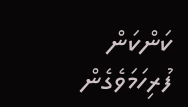ކަންކަން ފުރިހަމަވެގެން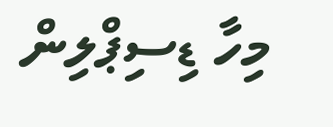މިހާ ޑިސިޕްލިން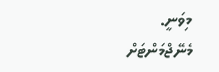މިވަނީ. މެނޭޖްމަންޓަށް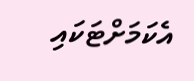އެކަމަށްޓަކައި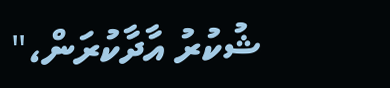ޝުކުރު އާދާކުރަން،"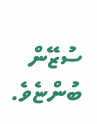ސުޒޭން ބުންޏެވެ.